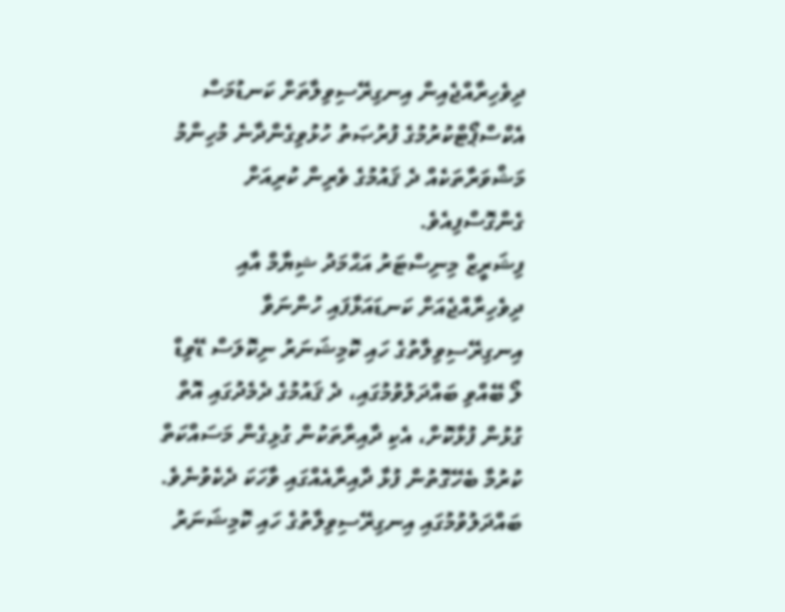ދިވެހިރާއްޖެއިން އިނގިރޭސިވިލާތަށް ކަނޑުމަސް އެކްސްޕޯޓްކުރުމުގެ ފުރުޞަތު ހުޅުވިގެންދާނެ މުހިންމު މަޝްވަރާތަކެއް ދެ ޤައުމުގެ ވެރިން ކުރިއަށް ގެންގޮސްފިއެވެ.
ފިޝަރީޒް މިނިސްޓަރު އަޙްމަދު ޝިޔާމް އާއި ދިވެހިރާއްޖެއަށް ކަނޑައަޅާފައި ހުންނަވާ އިނގިރޭސިވިލާތުގެ ހައި ކޮމިޝަނަރު ނިކޮލަސް ޑޭވިޑް ލޯ ބޭއްވި ބައްދަލުވުމުގައި، ދެ ޤައުމުގެ ދެމެދުގައި އޮތް ގުޅުން ފުޅާކޮށް، އެކި ދާއިރާތަކުން ގުޅިގެން މަސައްކަތް ކުރުމާ ބެހޭގޮތުން ފުޅާ ދާއިރާއެއްގައި ވާހަކަ ދެކެވުނެވެ.
ބައްދަލުވުމުގައި އިނގިރޭސިވިލާތުގެ ހައި ކޮމިޝަނަރު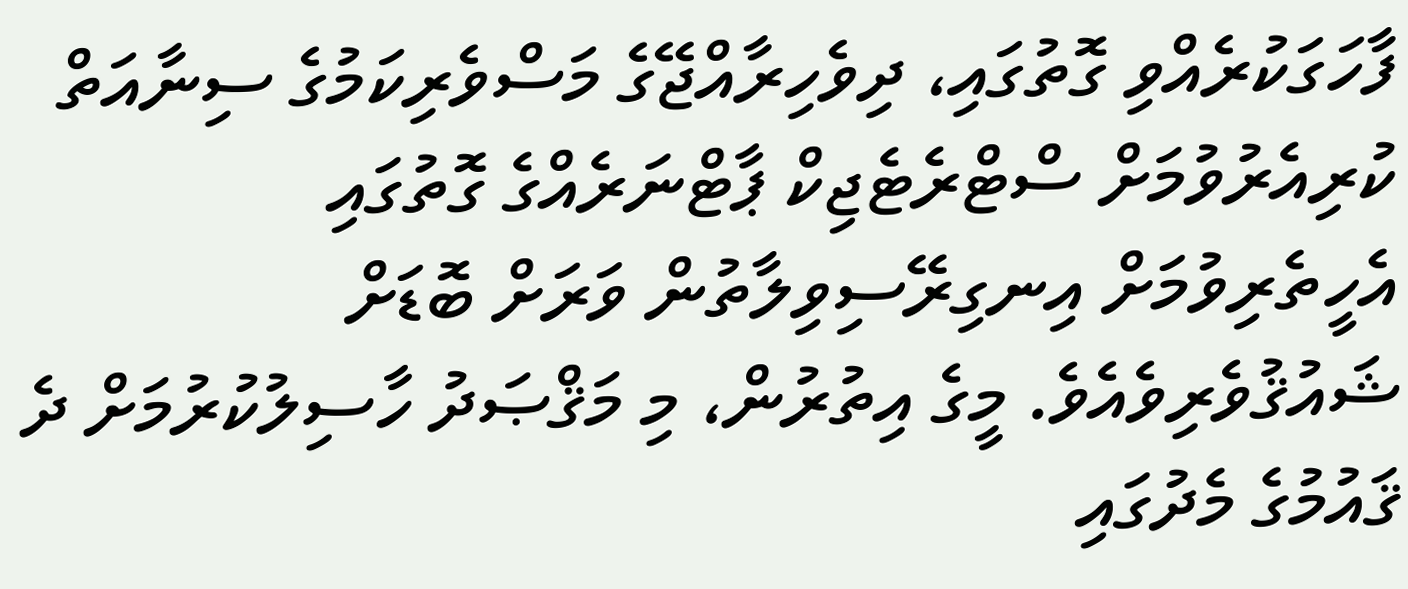ފާހަގަކުރެއްވި ގޮތުގައި، ދިވެހިރާއްޖޭގެ މަސްވެރިކަމުގެ ސިނާއަތް ކުރިއެރުވުމަށް ސްޓްރެޓެޖިކް ޕާޓްނަރެއްގެ ގޮތުގައި އެހީތެރިވުމަށް އިނގިރޭސިވިލާތުން ވަރަށް ބޮޑަށް ޝައުޤުވެރިވެއެވެ. މީގެ އިތުރުން، މި މަޤްޞަދު ހާސިލުކުރުމަށް ދެ ޤައުމުގެ މެދުގައި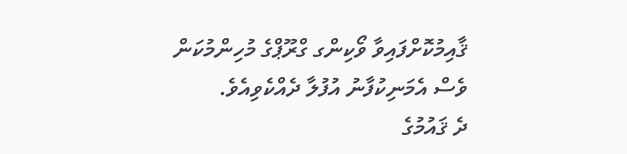ޤާއިމުކޮށްފައިވާ ވޯކިންގ ގްރޫޕްގެ މުހިންމުކަން ވެސް އެމަނިކުފާނު އުފުލާ ދެއްކެވިއެވެ.
ދެ ޤައުމުގެ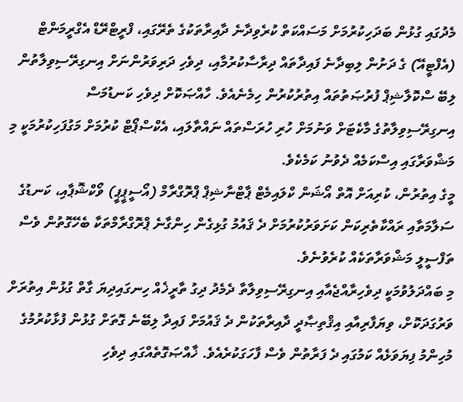މެދުގައި ގުޅުން ބަދަހިކުރުމަށް މަސައްކަތް ކުރެވިދާނެ ދާއިރާތަކުގެ ތެރޭގައި، ފްރީޓްރޭޑް އެގްރީމަންޓް (އެފްޓީއޭ) ގެ ދަށުން ލިބިދާނެ ފައިދާތައް ދިރާސާކުރުމާއި، ދިވެހި ދަރިވަރުންނަށް އިނގިރޭސިވިލާތުން ލިބޭ ސްކޮލާޝިޕް ފުރުޞަތުތައް އިތުރުކުރުން ހިމެނެއެވެ. ހާއްޞަކޮށް ދިވެހި ކަނޑުމަސް އިނގިރޭސިވިލާތުގެ މާކެޓަށް ވަނުމަށް ހުރި ހުރަސްތައް ނައްތާލައި، އެކްސްޕޯޓް ކުރުމަށް މަގުފަހިކުރުމަކީ މި މަޝްވަރާގައި އިސްކަމެއް ދެވުނު ކަމެކެވެ.
މީގެ އިތުރުން، ކުރިއަށް އޮތް އޯޝަން ކްލައިމެޓް ޕާޓްނާޝިޕް ޕްރޮގްރާމް (އޯސީޕީޕީ) ވޯކްޝޮޕާއި، ކަނޑުގެ ސަލާމަތާއި ރައްކާތެރިކަން ކަށަވަރުކުރުމަށް ދެ ޤައުމު ގުޅިގެން ހިންގާނެ ޕްރޮގްރާމްތަކާ ބެހޭގޮތުން ވެސް ތަފްސީލީ މަޝްވަރާތަކެއް ކުރެވުނެވެ.
މި ބައްދަލުވުމަކީ ދިވެހިރާއްޖެއާއި އިނގިރޭސިވިލާތާ ދެމެދު ދިގު ތާރީޚެއް ހިނގައިދިޔަ ގާތް ގުޅުން އިތުރަށް ވަރުގަދަކޮށް، ވިޔަފާރިއާއި އިޤްތިޞާދީ ދާއިރާތަކުން ދެ ޤައުމަށް ފައިދާ ލިބޭނެ ގޮތަށް ގުޅުން ފުޅާކުރުމުގެ މުހިންމު ފިޔަވަޅެއް ކަމުގައި ދެ ފަރާތުން ވެސް ފާހަގަކުރެއެވެ. ޚާއްޞަގޮތެއްގައި ދިވެހި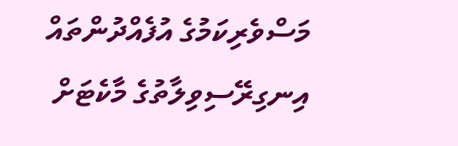މަސްވެރިކަމުގެ އުފެއްދުންތައް އިނގިރޭސިވިލާތުގެ މާކެޓަށް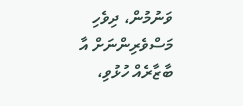ވަނުމުން، ދިވެހި މަސްވެރިންނަށް އާ ބާޒާރެއް ހުޅުވި،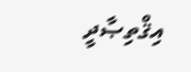އިޤްތިޞާދީ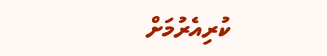ކުރިއެރުމަށް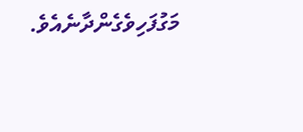މަގުފަހިވެގެންދާނެއެވެ.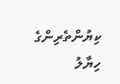ކިޔުންތެރިންގެ ހިޔާލު